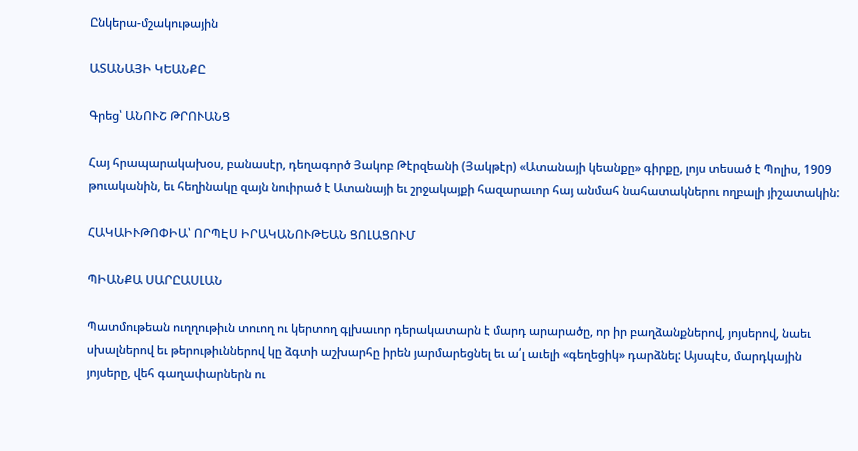Ընկերա-մշակութային

ԱՏԱՆԱՅԻ ԿԵԱՆՔԸ

Գրեց՝ ԱՆՈՒՇ ԹՐՈՒԱՆՑ

Հայ հրապարակախօս, բանասէր, դեղագործ Յակոբ Թէրզեանի (Յակթէր) «Ատանայի կեանքը» գիրքը, լոյս տեսած է Պոլիս, 1909 թուականին, եւ հեղինակը զայն նուիրած է Ատանայի եւ շրջակայքի հազարաւոր հայ անմահ նահատակներու ողբալի յիշատակին:

ՀԱԿԱԻՒԹՈՓԻԱ՝ ՈՐՊԷՍ ԻՐԱԿԱՆՈՒԹԵԱՆ ՑՈԼԱՑՈՒՄ

ՊԻԱՆՔԱ ՍԱՐԸԱՍԼԱՆ

Պատմութեան ուղղութիւն տուող ու կերտող գլխաւոր դերակատարն է մարդ արարածը, որ իր բաղձանքներով, յոյսերով, նաեւ սխալներով եւ թերութիւններով կը ձգտի աշխարհը իրեն յարմարեցնել եւ ա՛լ աւելի «գեղեցիկ» դարձնել: Այսպէս, մարդկային յոյսերը, վեհ գաղափարներն ու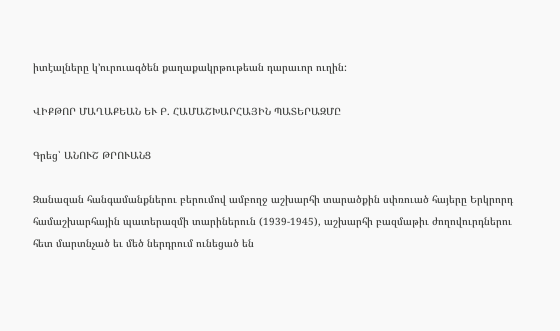իտէալները կ՚ուրուագծեն քաղաքակրթութեան դարաւոր ուղին:

ՎԻՔԹՈՐ ՄԱՂԱՔԵԱՆ ԵՒ Բ. ՀԱՄԱՇԽԱՐՀԱՅԻՆ ՊԱՏԵՐԱԶՄԸ

Գրեց՝ ԱՆՈՒՇ ԹՐՈՒԱՆՑ

Զանազան հանգամանքներու բերումով ամբողջ աշխարհի տարածքին սփռուած հայերը Երկրորդ համաշխարհային պատերազմի տարիներուն (1939-1945), աշխարհի բազմաթիւ ժողովուրդներու հետ մարտնչած եւ մեծ ներդրում ունեցած են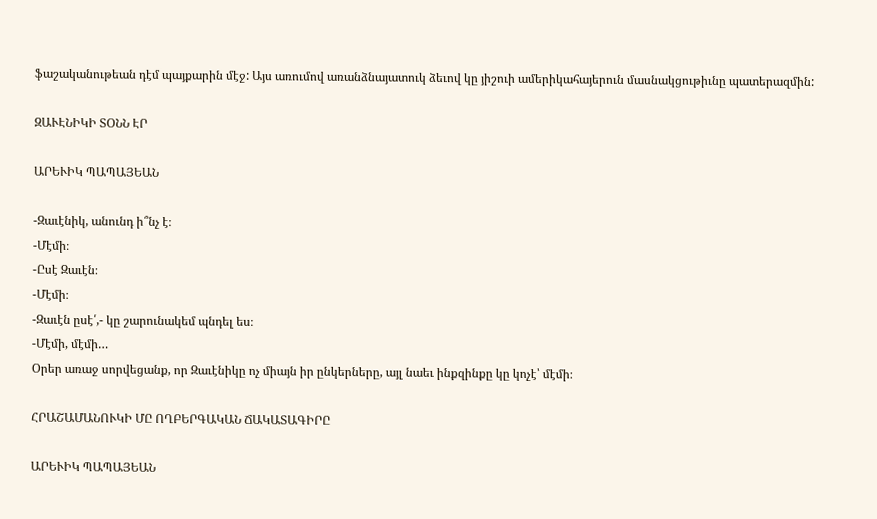ֆաշականութեան դէմ պայքարին մէջ: Այս առումով առանձնայատուկ ձեւով կը յիշուի ամերիկահայերուն մասնակցութիւնը պատերազմին:

ԶԱՒԷՆԻԿԻ ՏՕՆՆ ԷՐ

ԱՐԵՒԻԿ ՊԱՊԱՅԵԱՆ

-Զաւէնիկ, անունդ ի՞նչ է։
-Մէմի։
-Ըսէ Զաւէն։
-Մէմի։
-Զաւէն ըսէ՛,- կը շարունակեմ պնդել ես։
-Մէմի, մէմի…
Օրեր առաջ սորվեցանք, որ Զաւէնիկը ոչ միայն իր ընկերները, այլ նաեւ ինքզինքը կը կոչէ՝ մէմի։

ՀՐԱՇԱՄԱՆՈՒԿԻ ՄԸ ՈՂԲԵՐԳԱԿԱՆ ՃԱԿԱՏԱԳԻՐԸ

ԱՐԵՒԻԿ ՊԱՊԱՅԵԱՆ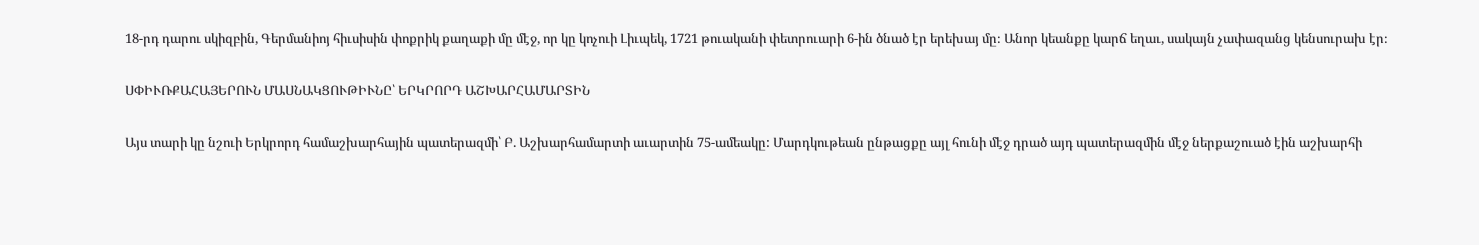18-րդ դարու սկիզբին, Գերմանիոյ հիւսիսին փոքրիկ քաղաքի մը մէջ, որ կը կոչուի Լիւպեկ, 1721 թուականի փետրուարի 6-ին ծնած էր երեխայ մը։ Անոր կեանքը կարճ եղաւ, սակայն չափազանց կենսուրախ էր։

ՍՓԻՒՌՔԱՀԱՅԵՐՈՒՆ ՄԱՍՆԱԿՑՈՒԹԻՒՆԸ՝ ԵՐԿՐՈՐԴ ԱՇԽԱՐՀԱՄԱՐՏԻՆ

Այս տարի կը նշուի Երկրորդ համաշխարհային պատերազմի՝ Բ. Աշխարհամարտի աւարտին 75-ամեակը: Մարդկութեան ընթացքը այլ հունի մէջ դրած այդ պատերազմին մէջ ներքաշուած էին աշխարհի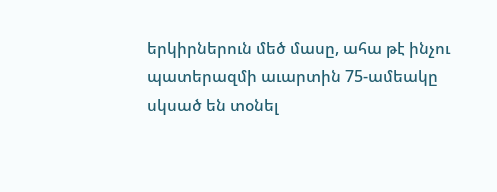երկիրներուն մեծ մասը, ահա թէ ինչու պատերազմի աւարտին 75-ամեակը սկսած են տօնել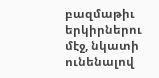բազմաթիւ երկիրներու մէջ, նկատի ունենալով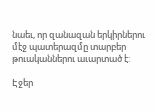նաեւ, որ զանազան երկիրներու մէջ պատերազմը տարբեր թուականներու աւարտած է:

Էջեր